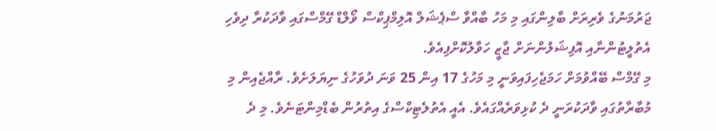ޖަރުމަނުގެ ވެރިރަށް ބާލިންގައި މި މަހު ބާއްވާ ސްޕެޝަލް އޮލިމްޕިކްސް ވޯލްޑް ގޭމްސްގައި ވާދަކުރާ ދިވެހި އެތުލީޓުންނާއި އޮފިޝަލުންނަށް ޖާޒީ ހަވާލުކޮށްފިއެވެ.
މި ގޭމްސް ބޭއްވުމަށް ހަމަޖެހިފައިވަނީ މި މަހުގެ 17 އިން 25 ވަނަ ދުވަހުގެ ނިޔަލަށެވެ. ރާއްޖެއިން މި މުބާރާތުގައި ވާދަކުރަނީ ދެ ކުޅިވަރެއްގައެވެ. އެއީ އެތުލެޓިކްސްގެ އިތުރުން ބެޑްމިންޓަނެވެ. މި ދެ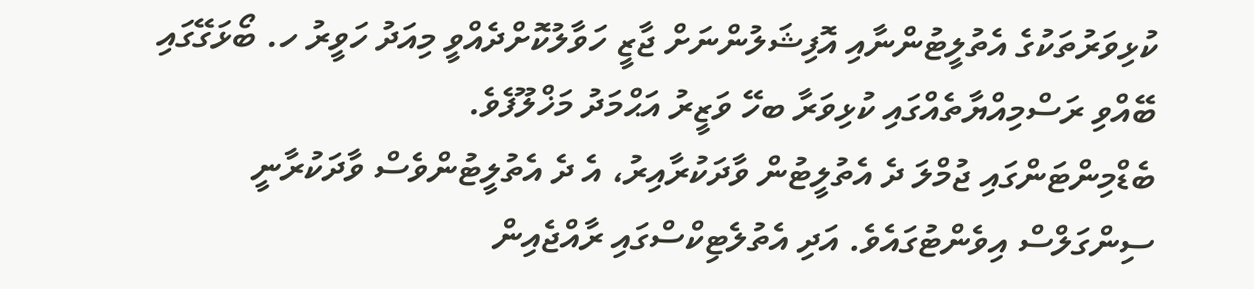ކުޅިވަރުތަކުގެ އެތުލީޓުންނާއި އޮފިޝަލުންނަށް ޖާޒީ ހަވާލުކޮށްދެއްވީ މިއަދު ހަވީރު ހ. ބޯޅަގޭގައި ބޭއްވި ރަސްމިއްޔާތެއްގައި ކުޅިވަރާ ބހޭ ވަޒީރު އަޙްމަދު މަޚްލޫފެވެ.
ބެޑްމިންޓަންގައި ޖުމްލަ ދެ އެތުލީޓުން ވާދަކުރާއިރު، އެ ދެ އެތުލީޓުންވެސް ވާދަކުރާނީ ސިންގަލްސް އިވެންޓުގައެވެ. އަދި އެތުލެޓިކްސްގައި ރާއްޖެއިން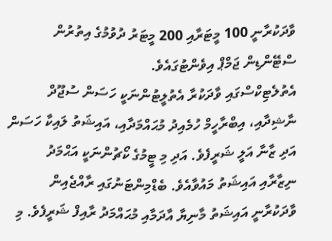ވާދަކުރާނީ 100 މީޓަރާއި 200 މީޓަރު ދުވުމުގެ އިތުރުން ސްޓޭންޑިން ޖަމްޕް އިވެންޓުގައެވެ.
އެތުލެޓިކްސްގައި ވާދަކުރާ އެތުލީޓުންނަކީ ހަސަން ސުޖޫދް ނާޝިދާއި، އިބްރާހީމް ހުމެއިދު މުޙައްމަދާއި، އައިޝަތު ލައިކާ ހަސަން އަދި ޒާނާ އަލީ ޝަރީފެވެ. އަދި މި ޓީމުގެ ކޯޗުންނަކީ އަޙްމަދު ނިޒާރާއި އައިޝަތު މައުވާއެވެ. ބެޑްމިންޓަނުގައި ރާއްޖެއިން ވާދަކުރާނީ އައިޝަތު މާނިޔާ އާދަމާއި މުޙައްމަދު ރާއިފް ޝަރީފެވެ. މި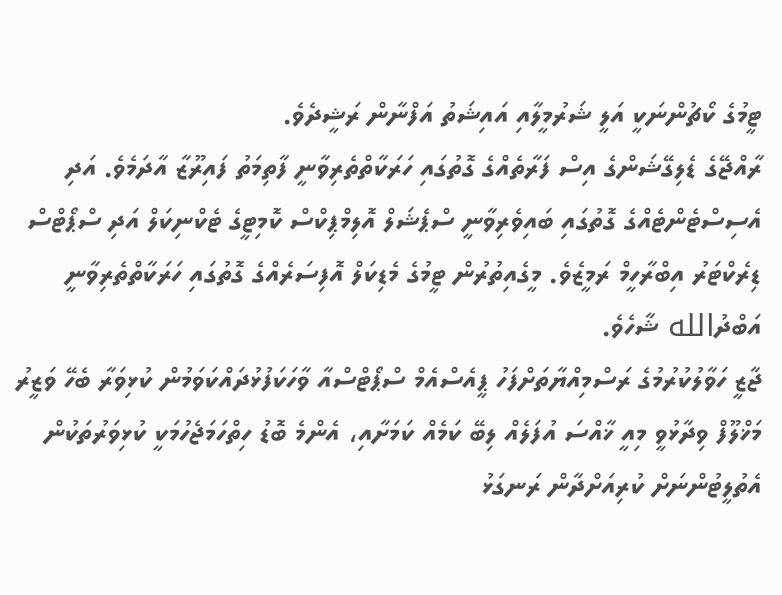ޓީމުގެ ކޯޗުންނަކީ އަލީ ޝަރުމީލާއި އައިޝަތު އަފްނާން ރަޝީދެވެ.
ރާއްޖޭގެ ޑެލިގޭޝަންގެ އިސް ފަރާތެއްގެ ގޮތުގައި ހަރަކާތްތެރިވާނީ ފާތިމަތު ފައިރޫޒާ އާދަމެވެ. އަދި އެސިސްޓެންޓެއްގެ ގޮތުގައި ބައިވެރިވާނީ ސްޕެޝަލް އޮލިމްޕިކްސް ކޮމިޓީގެ ޓެކްނިކަލް އަދި ސްޕޯޓްސް ޑިރެކްޓަރު އިބްރާހީމް ރަމީޒެވެ. މީގެއިތުރުން ޓީމުގެ މެޑިކަލް އޮފިސަރެއްގެ ގޮތުގައި ހަރަކާތްތެރިވާނީ އަބްދުالله ޝާހެވެ.
ޖާޒީ ހަވާލުކުރުމުގެ ރަސްމިއްޔާތަށްފަހު ޕީއެސްއެމް ސްޕޯޓްސްއާ ވާހަކަފުޅުދައްކަވަމުން ކުޅިވަރާ ބެހޭ ވަޒީރު މަޚްލޫފް ވިދާޅުވީ މިއީ ޚާއްސަ އުފަލެއް ލިބޭ ކަމެއް ކަމަށާއި، އެންމެ ބޮޑު ހިތްހަމަޖެހުމަކީ ކުޅިވަރުތަކުން އެތުލީޓުންނަށް ކުރިއަށްދާން ރަނގަޅު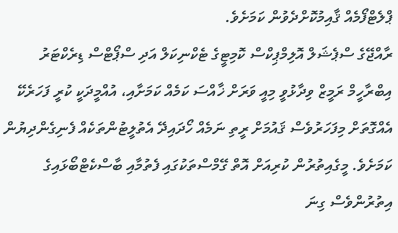ޕްލެޓްފޯމެއް ޤާއިމުކޮށްދެވުން ކަމަށެވެ.
ރާއްޖޭގެ ސްޕެޝަލް އޮލިމްޕިކްސް ކޮމިޓީގެ ޓެކްނިކަލް އަދި ސްޕޯޓްސް ޑިރެކްޓަރު އިބްރާހީމް ރަމީޒް ވިދާޅުވީ މިއީ ވަރަށް ޚާއްސަ ކަމެއް ކަމަށާއި، އުއްމީދަކީ ކުރީ ފަހަރެކޭ އެއްގޮތަށް މިފަހަރުވެސް ޤައުމަށް ރީތި ނަމެއް ހޯދައިދޭ އެތުލީޓުންތަކެއް ފެނިގެންދިޔުން ކަމަށެވެ. މީގެއިތުރުން ކުރިއަށް އޮތް ގޭމްސްތަކުގައި ފެތުމާއި ބާސްކެޓްބޯޅައިގެ އިތުރުންވެސް ގިނަ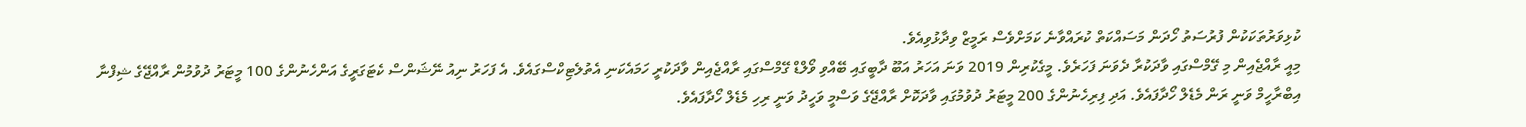ކުޅިވަރުތަކަކުން ފުރުސަތު ހޯދަން މަސައްކަތް ކުރައްވާނެ ކަމަށްވެސް ރަމީޒް ވިދާޅުވިއެވެ.
މިއީ ރާއްޖެއިން މި ގޭމްސްގައި ވާދަކުރާ ދެވަނަ ފަހަރެވެ. މީގެކުރިން 2019 ވަނަ އަހަރު އަބޫ ދާބީގައި ބޭއްވި ވޯލްޑް ގޭމްސްގައި ރާއްޖެއިން ވާދަކުރީ ހަމައެކަނި އެތުލެޓިކްސްގައެވެ. އެ ފަހަރު ނިއު ނޭޝަންސް ކެޓަގަރީގެ އަންހެނުންގެ 100 މީޓަރު ދުވުމުން ރާއްޖޭގެ ޝިފްނާ އިބްރާހީމް ވަނީ ރަން މެޑެލް ހޯދާފައެވެ. އަދި ފިރިހެނުންގެ 200 މީޓަރު ދުވުމުގައި ވާދަކޮށް ރާއްޖޭގެ ވަސްމީ ވަހީދު ވަނީ ރިހި މެޑެލް ހޯދާފައެވެ.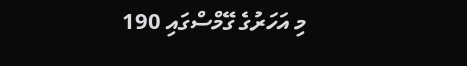މި އަހަރުގެ ގޭމްސްގައި 190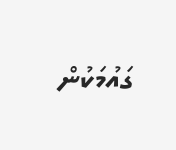ގައުމަކުން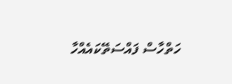ހަތްހާސް ފައްސަތޭކައެއްހާ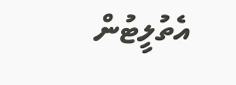އެތުލީޓުން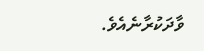ވާދަކުރާނެއެވެ.